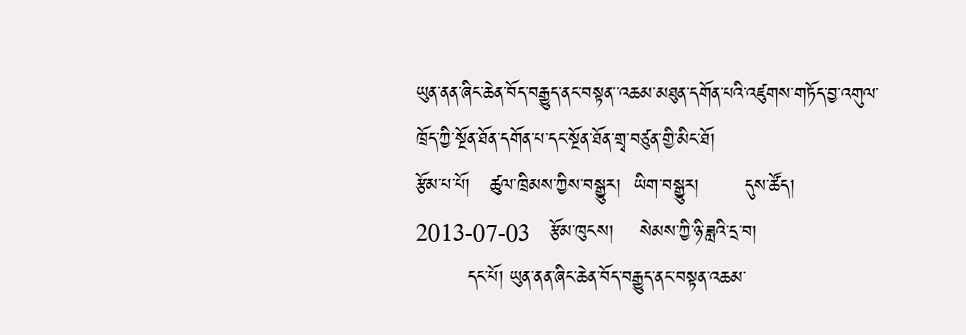ཡུན་ནན་ཞིང་ཆེན་བོད་བརྒྱུད་ནང་བསྟན་་འཆམ་མཐུན་དགོན་པའི་འཛུགས་གཏོད་བྱ་འགུལ་ཁྲོད་ཀྱི་སྔོན་ཐོན་དགོན་པ་དང་སྔོན་ཐོན་གྲྭ་བཙུན་གྱི་མིང་ཐོ།
རྩོམ་པ་པོ།   ཚུལ་ཁྲིམས་ཀྱིས་བསྒྱུར།  ཡིག་བསྒྱུར།       དུས་ཚོད།   2013-07-03   རྩོམ་ཁུངས།    སེམས་ཀྱི་ཉི་ཟླའི་དྲ་བ།
        དང་པོ། ཡུན་ནན་ཞིང་ཆེན་བོད་བརྒྱུད་ནང་བསྟན་འཆམ་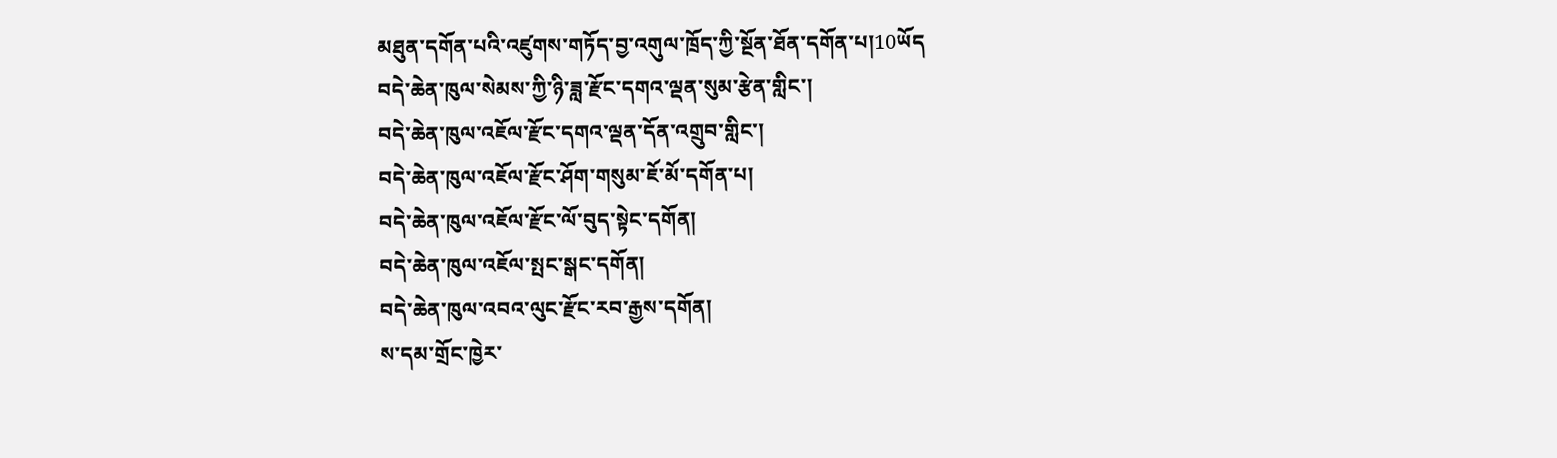མཐུན་དགོན་པའི་འཛུགས་གཏོད་བྱ་འགུལ་ཁྲོད་ཀྱི་སྔོན་ཐོན་དགོན་པ།10ཡོད
བདེ་ཆེན་ཁུལ་སེམས་ཀྱི་ཉི་ཟླ་རྫོང་དགའ་ལྡན་སུམ་རྩེན་གླིང་།
བདེ་ཆེན་ཁུལ་འཇོལ་རྫོང་དགའ་ལྡན་དོན་འགྲུབ་གླིང་།
བདེ་ཆེན་ཁུལ་འཇོལ་རྫོང་ཤོག་གསུམ་ཇོ་མོ་དགོན་པ།
བདེ་ཆེན་ཁུལ་འཇོལ་རྫོང་ལོ་བུད་སྟེང་དགོན།
བདེ་ཆེན་ཁུལ་འཇོལ་སྤང་སྒང་དགོན།
བདེ་ཆེན་ཁུལ་འབའ་ལུང་རྫོང་རབ་རྒྱས་དགོན།
ས་དམ་གྲོང་ཁྱེར་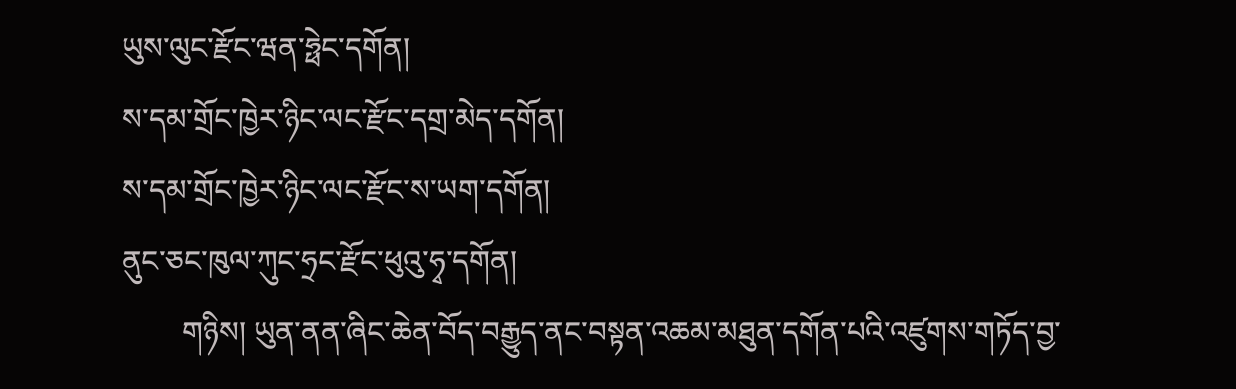ཡུས་ལུང་རྫོང་ཝན་ཧྥེང་དགོན།
ས་དམ་གྲོང་ཁྱེར་ཉིང་ལང་རྫོང་དགྲ་མེད་དགོན།
ས་དམ་གྲོང་ཁྱེར་ཉིང་ལང་རྫོང་ས་ཡག་དགོན།
ནུང་ཅང་ཁུལ་ཀུང་ཧྲང་རྫོང་ཕུའུ་ཧྭ་དགོན།
        གཉིས། ཡུན་ནན་ཞིང་ཆེན་བོད་བརྒྱུད་ནང་བསྟན་འཆམ་མཐུན་དགོན་པའི་འཛུགས་གཏོད་བྱ་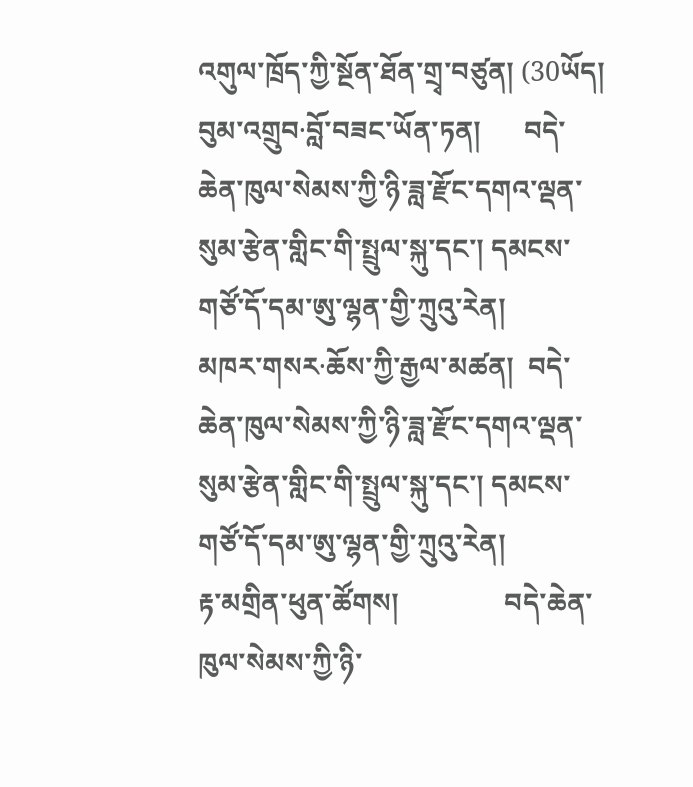འགུལ་ཁྲོད་ཀྱི་སྔོན་ཐོན་གྲྭ་བཙུན། (30ཡོད།
བུམ་འགྲུབ·བློ་བཟང་ཡོན་ཏན།      བདེ་ཆེན་ཁུལ་སེམས་ཀྱི་ཉི་ཟླ་རྫོང་དགའ་ལྡན་སུམ་རྩེན་གླིང་གི་སྤྲུལ་སྐུ་དང་། དམངས་གཙོ་དོ་དམ་ཨུ་ལྷན་གྱི་ཀྲུའུ་རེན།
མཁར་གསར·ཆོས་ཀྱི་རྒྱལ་མཚན།  བདེ་ཆེན་ཁུལ་སེམས་ཀྱི་ཉི་ཟླ་རྫོང་དགའ་ལྡན་སུམ་རྩེན་གླིང་གི་སྤྲུལ་སྐུ་དང་། དམངས་གཙོ་དོ་དམ་ཨུ་ལྷན་གྱི་ཀྲུའུ་རེན།
རྟ་མགྲིན་ཕུན་ཚོགས།               བདེ་ཆེན་ཁུལ་སེམས་ཀྱི་ཉི་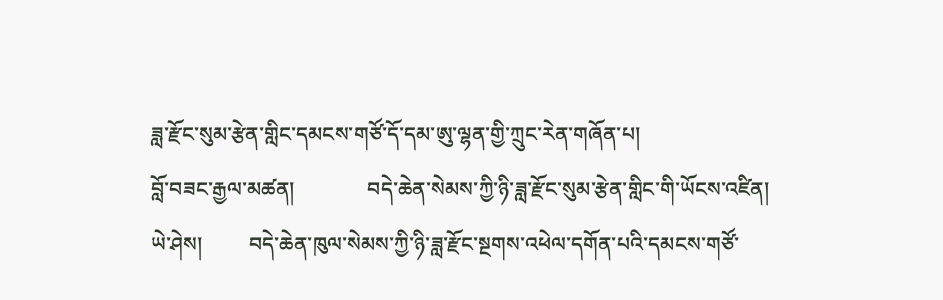ཟླ་རྫོང་སུམ་རྩེན་གླིང་དམངས་གཙོ་དོ་དམ་ཨུ་ལྷན་གྱི་ཀྲུང་རེན་གཞོན་པ།
བློ་བཟང་རྒྱལ་མཚན།              བདེ་ཆེན་སེམས་ཀྱི་ཉི་ཟླ་རྫོང་སུམ་རྩེན་གླིང་གི་ཡོངས་འཛིན།
ཡེ་ཤེས།         བདེ་ཆེན་ཁུལ་སེམས་ཀྱི་ཉི་ཟླ་རྫོང་སྔགས་འཕེལ་དགོན་པའི་དམངས་གཙོ་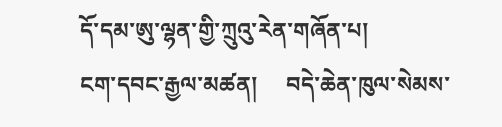དོ་དམ་ཨུ་ལྷན་གྱི་ཀྲུའུ་རེན་གཞོན་པ།
ངག་དབང་རྒྱལ་མཚན།     བདེ་ཆེན་ཁུལ་སེམས་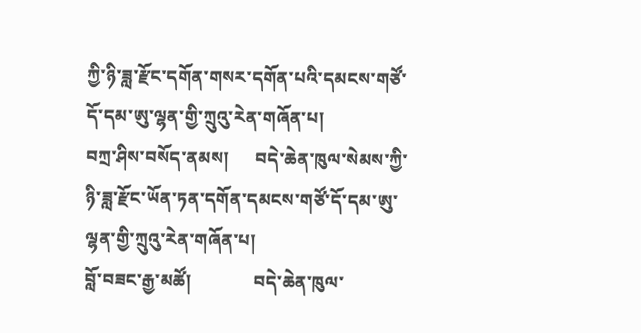ཀྱི་ཉི་ཟླ་རྫོང་དགོན་གསར་དགོན་པའི་དམངས་གཙོ་དོ་དམ་ཨུ་ལྷན་གྱི་ཀྲུའུ་རེན་གཞོན་པ།
བཀྲ་ཤིས་བསོད་ནམས།      བདེ་ཆེན་ཁུལ་སེམས་ཀྱི་ཉི་ཟླ་རྫོང་ཡོན་ཏན་དགོན་དམངས་གཙོ་དོ་དམ་ཨུ་ལྷན་གྱི་ཀྲུའུ་རེན་གཞོན་པ།
བློ་བཟང་རྒྱ་མཚོ།              བདེ་ཆེན་ཁུལ་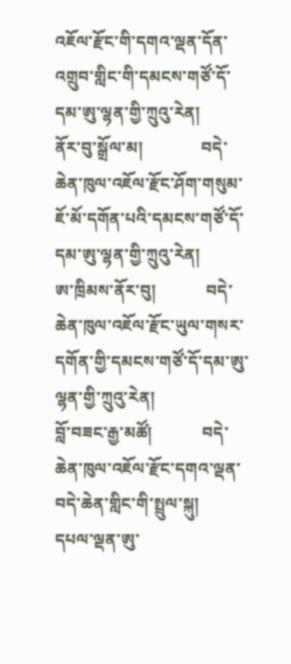འཇོལ་རྫོང་གི་དགའ་ལྡན་དོན་འགྲུབ་གླིང་གི་དམངས་གཙོ་དོ་དམ་ཨུ་ལྷན་གྱི་ཀྲུའུ་རེན།
ནོར་བུ་སྒྲོལ་མ།              བདེ་ཆེན་ཁུལ་འཇོལ་རྫོང་ཤོག་གསུམ་ཇོ་མོ་དགོན་པའི་དམངས་གཙོ་དོ་དམ་ཨུ་ལྷན་གྱི་ཀྲུའུ་རེན།
ཨ་ཁྲིམས་ནོར་བུ།            བདེ་ཆེན་ཁུལ་འཇོལ་རྫོང་ཡུལ་གསར་དགོན་གྱི་དམངས་གཙོ་དོ་དམ་ཨུ་ལྷན་གྱི་ཀྲུའུ་རེན།
བློ་བཟང་རྒྱ་མཚོ།            བདེ་ཆེན་ཁུལ་འཇོལ་རྫོང་དགའ་ལྡན་བདེ་ཆེན་གླིང་གི་སྤྲུལ་སྐུ།
དཔལ་ལྡན་ཨུ་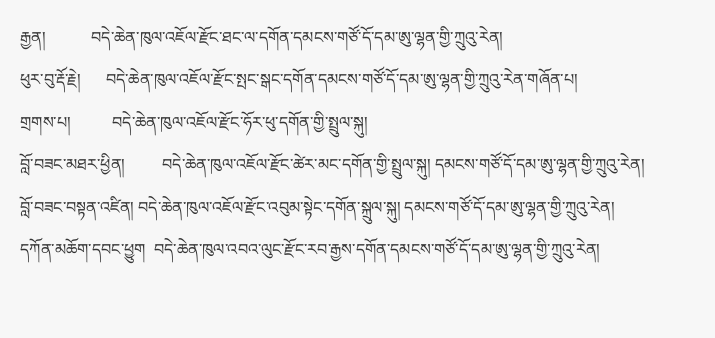རྒྱན།           བདེ་ཆེན་ཁུལ་འཇོལ་རྫོང་ཐང་ལ་དགོན་དམངས་གཙོ་དོ་དམ་ཨུ་ལྷན་གྱི་ཀྲུའུ་རེན།
ཕུར་བུ་རྡོ་རྗེ།      བདེ་ཆེན་ཁུལ་འཇོལ་རྫོང་སྤང་སྒང་དགོན་དམངས་གཙོ་དོ་དམ་ཨུ་ལྷན་གྱི་ཀྲུའུ་རེན་གཞོན་པ།
གྲགས་པ།          བདེ་ཆེན་ཁུལ་འཇོལ་རྫོང་ཧོར་ཕུ་དགོན་གྱི་སྤྲུལ་སྐུ།
བློ་བཟང་མཐར་ཕྱིན།         བདེ་ཆེན་ཁུལ་འཇོལ་རྫོང་ཚེར་མང་དགོན་གྱི་སྤྲུལ་སྐུ། དམངས་གཙོ་དོ་དམ་ཨུ་ལྷན་གྱི་ཀྲུའུ་རེན།
བློ་བཟང་བསྟན་འཛིན། བདེ་ཆེན་ཁུལ་འཇོལ་རྫོང་འབུམ་སྟེང་དགོན་སྐྲུལ་སྐུ། དམངས་གཙོ་དོ་དམ་ཨུ་ལྷན་གྱི་ཀྲུའུ་རེན།
དཀོན་མཆོག་དབང་ཕྱུག  བདེ་ཆེན་ཁུལ་འབའ་ལུང་རྫོང་རབ་རྒྱས་དགོན་དམངས་གཙོ་དོ་དམ་ཨུ་ལྷན་གྱི་ཀྲུའུ་རེན།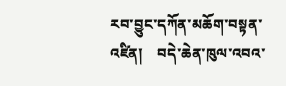རབ་བྱུང་དཀོན་མཆོག་བསྟན་འཛིན།    བདེ་ཆེན་ཁུལ་འབའ་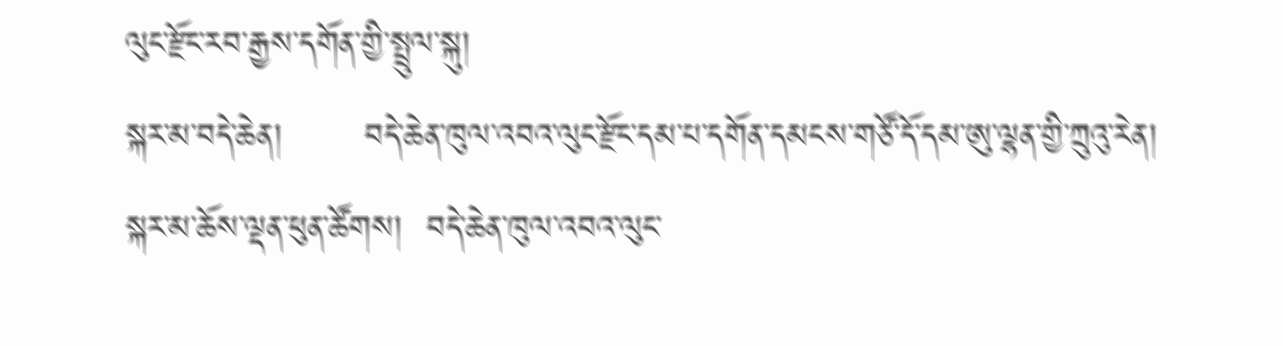ལུང་རྫོང་རབ་རྒྱས་དགོན་གྱི་སྤྲུལ་སྐུ།
སྐར་མ་བདེ་ཆེན།       བདེ་ཆེན་ཁུལ་འབའ་ལུང་རྫོང་དམ་པ་དགོན་དམངས་གཙོ་དོ་དམ་ཨུ་ལྷན་གྱི་ཀྲུའུ་རེན།
སྐར་མ་ཆོས་ལྡན་ཕུན་ཚོགས།  བདེ་ཆེན་ཁུལ་འབའ་ལུང་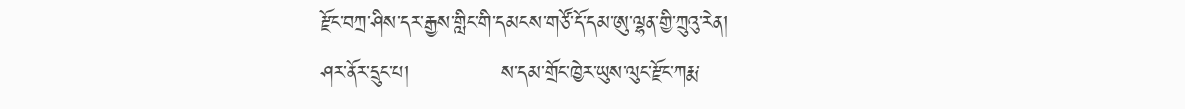རྫོང་བཀྲ་ཤིས་དར་རྒྱས་གླིང་གི་དམངས་གཙོ་དོ་དམ་ཨུ་ལྷན་གྱི་ཀྲུའུ་རེན།
ཤར་ནོར་དྲུང་པ།             ས་དམ་གྲོང་ཁྱེར་ཡུས་ལུང་རྫོང་ཀརྨ་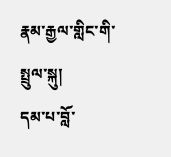རྣམ་རྒྱལ་གླིང་གི་སྤྲུལ་སྐུ།
དམ་པ་བློ་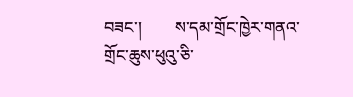བཟང་།        ས་དམ་གྲོང་ཁྱེར་གནའ་གྲོང་ཆུས་ཕུའུ་ཅི་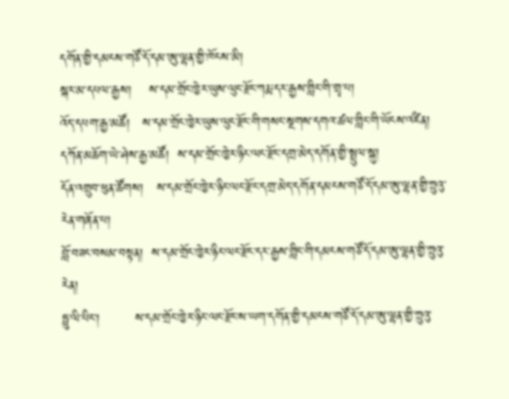དགོན་གྱི་དམངས་གཙོ་དོ་དམ་ཨུ་ལྷན་གྱི་ཁོངས་མི།
སྐར་མ་དཔལ་རྒྱས།    ས་དམ་གྲོང་ཁྱེར་ཡུས་ལུང་རྫོང་ཀརྨ་དར་རྒྱས་གླིང་གི་གྲྭ་པ།
འོད་དཔག་རྒྱ་མཚོ།   ས་དམ་གྲོང་ཁྱེར་ཡུས་ལུང་རྫོང་གི་གསང་སྔགས་དགའ་ཚལ་གླིང་གི་ཡོངས་འཛིན།
དཀོན་མཆོག་ཡེ་ཤེས་རྒྱ་མཚོ།  ས་དམ་གྲོང་ཁྱེར་ཉིང་ལང་རྫོང་དགྲ་མེད་དགོན་གྱི་སྤྲུལ་སྐུ།
དོན་འགྲུབ་ཕུན་ཚོགས།   ས་དམ་གྲོང་ཁྱེར་ཉིང་ལང་རྫོང་དགྲ་མེད་དགོན་དམངས་གཙོ་དོ་དམ་ཨུ་ལྷན་གྱི་ཀྲུའུ་རེན་གཞོན་པ།
བློ་བཟང་བསམ་བསྟན།  ས་དམ་གྲོང་ཁྱེར་ཉིང་ལང་རྫོང་དར་རྒྱས་གླིང་གི་དམངས་གཙོ་དོ་དམ་ཨུ་ལྷན་གྱི་ཀྲུའུ་རེན།
ཧྥུ་ལི་པིང་།        ས་དམ་གྲོང་ཁྱེར་ཉིང་ལང་རྫོང་ས་ཡག་དགོན་གྱི་དམངས་གཙོ་དོ་དམ་ཨུ་ལྷན་གྱི་ཀྲུའུ་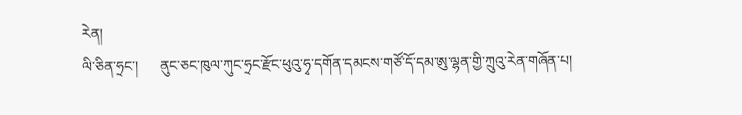རེན།
ལི་ཅིན་ཧྲང་།      ནུང་ཅང་ཁུལ་ཀུང་ཧྲང་རྫོང་ཕུའུ་ཧྭ་དགོན་དམངས་གཙོ་དོ་དམ་ཨུ་ལྷན་གྱི་ཀྲུའུ་རེན་གཞོན་པ།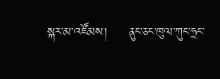སྐར་མ་འཛོམས།     ནུང་ཅང་ཁུལ་ཀུང་ཧྲང་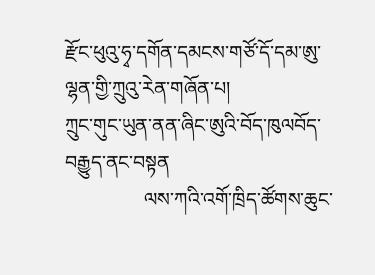རྫོང་ཕུའུ་ཧྭ་དགོན་དམངས་གཙོ་དོ་དམ་ཨུ་ལྷན་གྱི་ཀྲུའུ་རེན་གཞོན་པ།
ཀྲུང་གུང་ཡུན་ནན་ཞིང་ཨུའི་བོད་ཁུལབོད་བརྒྱུད་ནང་བསྟན
                ལས་ཀའི་འགོ་ཁྲིད་ཚོགས་ཆུང་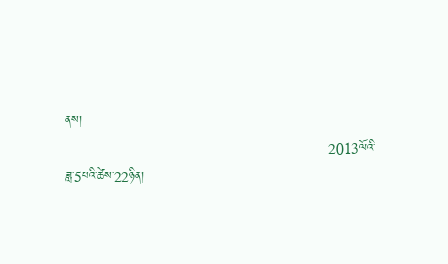ནས།
                                                                2013ལོའི་ཟླ་5པའི་ཚེས་22ཉིན།